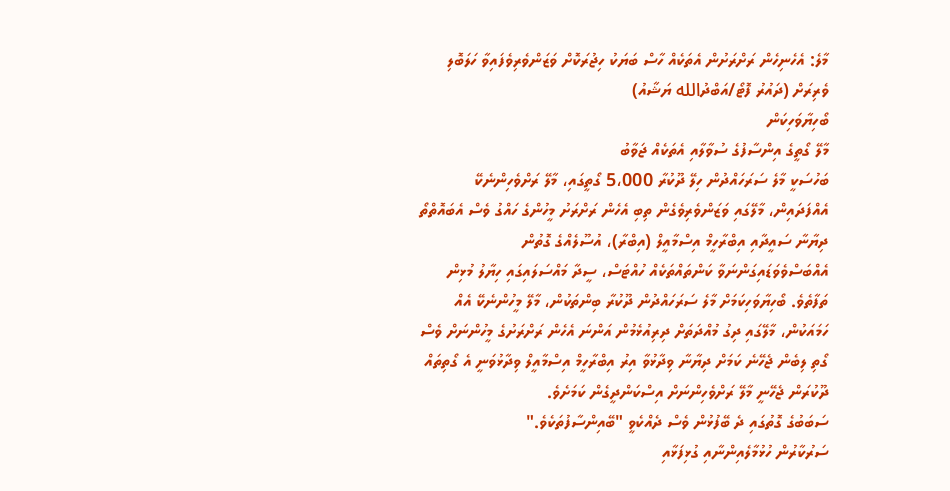މާލެ: އެހެނިހެން ރަށްރަށުން އެތަކެއް ހާސް ބަޔަކު ހިޖުރަކޮށް ވަޒަންވެރިވެފައިވާ ހަލަބޮލި ވެރިރަށް (ދައުރު ފޮޓޯ/އަބްދުالله ޔަޝާއު)
ބޯހިޔާވަހިކަން
މާލޭ ގޯތީގެ އިންސާފުގެ ސުވާލާއި އެތަކެއް ޖަވާބު
ބަހުސަކީ މާލެ ސަރަހައްދުން ހިލޭ ދޫކުރާ 5،000 ގޯތީގައި، މާލޭ ރަށްވެހިންނެކޭ އެއްފަދައިން، މާލޭގައި ވަޒަންވެރިވެގެން ތިބި އެހެން ރަށްރަށު މީހުންގެ ހައްގު ވެސް އެބައޮތްތޯ
ދިޔާނާ ސައީދާއި އިބްރާހީމް އިސްމާއީލް (އިބްރާ)، އުސޫލެއްގެ ގޮތުން އެއްބަސްވެވަޑައިގަންނަވާ ކަންތައްތަކެއް ހުއްޓަސް، ސީދާ މައްސަލައިގައި ހިޔާލު މުޅިން ތަފާތެވެ. ބޯހިޔާވަހިކަމަށް މާލެ ސަރަހައްދުން ދޫކުރާ ބިންތަކުން، މާލޭ މީހުންނެކޭ އެއް ހަމައަކުން، މާލޭގައި ދިގު މުއްދަތަށް ދިރިއުޅެމުން އަންނަ އެހެން ރަށްރަށުގެ މީހުންނަށް ވެސް ގޯތި ލިބެން ޖެހޭނެ ކަމަށް ދިޔާނާ ވިދާޅުވާ އިރު އިބްރާހީމް އިސްމާއީލް ވިދާޅުވަނީ އެ ގޯތިތައް ދޫކުރަން ޖެހޭނީ މާލޭ ރަށްވެހިންނަށް އިސްކަންދީގެން ކަމަށެވެ.
ސަބަބުގެ ގޮތުގައި ދެ ބޭފުޅުން ވެސް ދެއްކެވީ "ބޭއިންސާފުތަކެވެ."
ސަރުކާރުން ހުޅުމާލެއިންނާއި ގުޅިފަޅާއި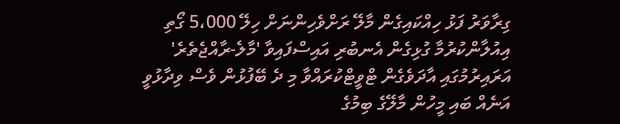ގިރާވަރު ފަޅު ހިއްކައިގެން މާލޭ ރަށްވެހިންނަށް ހިލޭ 5،000 ގޯތި އިއުލާންކުރުމާ ގުޅިގެން އެނބުރި އައިސްފައިވާ 'މާލެ-ރާއްޖެތެރެ' އަރައިރުމުގައި އާދަވެގެން ޓްވީޓްކުރައްވާ މި ދެ ބޭފުޅުން ވެސް ވިދާޅުވީ އަނެއް ބައި މީހުން މާލޭގެ ބިމުގެ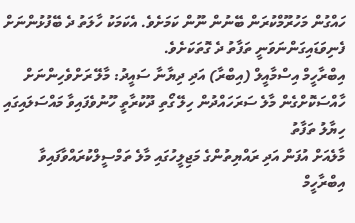ހައްގުން މަހުރޫމްކުރަން ބޭނުން ނޫން ކަމަށެވެ. އެކަމަކު ހާލަތު ދެ ބޭފުޅުންނަށް ފެނިވަޑައިގަންނަވަނީ ތަފާތު ދެ ގޮތަކަށެވެ.
އިބްރާހީމް އިސްމާއީލް (އިބްރާ) އަދި ދިޔާނާ ސައީދު: މާލޭ ރަށްވެހިންނަށް ހާއްސަކޮށްގެން މާލެ ސަރަހައްދުން ހިލޭ ގޯތި ދޫކުރާތީ ހޫނުވެފައިވާ މައްސަލައިގައި ހިޔާލު ތަފާތު
މާލެއަށް އުފަން އަދި ރައްޔިތުންގެ މަޖިލީހުގައި މާލެ ތަމްސީލްކުރައްވާފައިވާ އިބްރާހީމް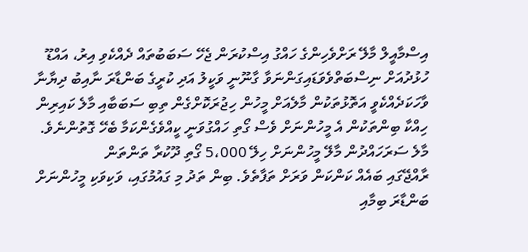އިސްމާއީލް މާލޭ ރަށްވެހިންގެ ހައްގު އިސްކުރަން ޖެހޭ ސަބަބުތައް ދެއްކެވި އިރު، އައްޑޫ ހުޅުދުއަށް ނިސްބަތްވެވަޑައިގަންނަވާ ގާނޫނީ ވަކީލު އަދި ކުރީގެ ބަންޑާރަ ނާއިބު ދިޔާނާ ވާހަކަދެއްކެވީ އަތޮޅުތަކުން މާލެއަށް މީހުން ހިޖުރަކޮށްގެން ތިބި ސަބަބާއި މާލެ ކައިރިން ހިއްކާ ބިންތަކުން އެ މީހުންނަށް ވެސް ގޯތި ހައްގުވަނީ ކީއްވެގެންކަމާ ބެހޭ ގޮތުންނެވެ.
މާލެ ސަރަހައްދުން މާލޭ މީހުންނަށް ހިލޭ 5،000 ގޯތި ދޫކުރާ ތަންތަން
ރާއްޖޭގައި ބައެއް ކަންކަން ވަރަށް ތަފާތެވެ. ބިން ތަދު މި ގައުމުގައި، ވަކިވަކި މީހުންނަށް ބަންޑާރަ ބިމާއި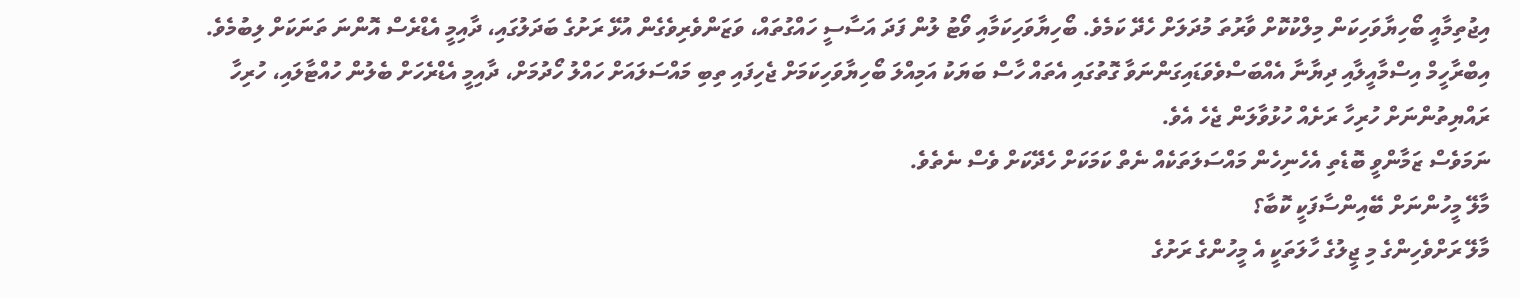އިޖުތިމާއީ ބޯހިޔާވަހިކަން މިލްކުކޮށް ވާރުތަ މުދަލަށް ހެދޭ ކަމެވެ. ބޯހިޔާވަހިކަމާއި ވޯޓު ލުން ފަދަ އަސާސީ ހައްގުތައް، ވަޒަންވެރިވެގެން އުޅޭ ރަށުގެ ބަދަލުގައި، ދާއިމީ އެޑްރެސް އޮންނަ ތަނަކަށް ލިބުމެވެ. އިބްރާހީމް އިސްމާއީލާއި ދިޔާނާ އެއްބަސްވެވަޑައިގަންނަވާ ގޮތުގައި އެތައް ހާސް ބަޔަކު އަމިއްލަ ބޯހިޔާވަހިކަމަށް ޖެހިފައި ތިބި މައްސަލައަށް ހައްލު ހޯދުމަށް، ދާއިމީ އެޑްރެހަށް ބެލުން ހުއްޓާލައި، ހުރިހާ ރައްޔިތުންނަށް ހުރިހާ ރަށެއް ހުޅުވާލަން ޖެހެ އެވެ.
ނަމަވެސް ޒަމާންވީ ބޮޑެތި އެހެނިހެން މައްސަލަތަކެއް ނެތް ކަމަކަށް ހެދޭކަށް ވެސް ނެތެވެ.
މާލޭ މީހުންނަށް ބޭއިންސާފަކީ ކޮބާ؟
މާލޭ ރަށްވެހިންގެ މި ޖީލުގެ ހާލަތަކީ އެ މީހުންގެ ރަށުގެ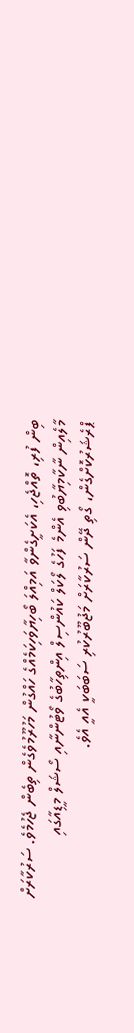ބިން ފުރި، ތޮއްޖެހި، އެކަށީގެންވާ އަމިއްލަ ބޯހިޔާވަހިކަމެއްގެ ހައްގުން މަހުރޫމުވެގެން ތިބެން ޖެހުމެވެ. ސަރުކާރަށް މާލެއިން ނާކާމިޔާބުވި އެންމެ ފަހުގެ ލޯކަލް ކައުންސިލް އިންތިހާބުގެ ވޯޓުންނާއި ސޯޝަލް މީޑިއާގައި ޕްރެޝަރުކޮށްގެން، ގޯތި ދޭން ސަރުކާރަށް މަޖުބޫރުކުރި ސަބަބަކީ އެއީ އެވެ.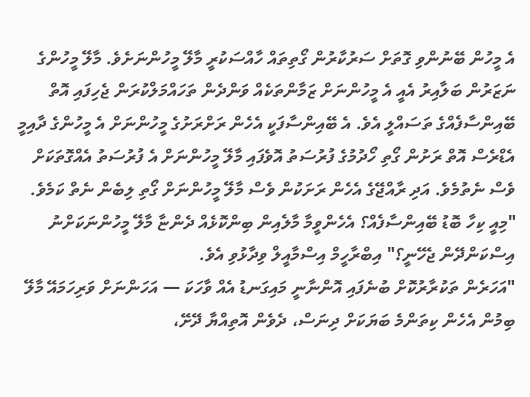އެ މީހުން ބޭނުންވި ގޮތަށް ސަރުކާރުން ގޯތިތައް ހާއްސަކުރީ މާލޭ މީހުންނަށެވެ. މާލޭ މީހުންގެ ނަޒަރުން ބަލާއިރު އެއީ އެ މީހުންނަށް ޒަމާންތަކެއް ވަންދެން ތަހައްމަލްކުރަން ޖެހިފައި އޮތް ބޭއިންސާފެއްގެ ތަސައްލީ އެވެ. އެ ބޭއިންސާފަކީ އެހެން ރަށްރަށުގެ މީހުންނަށް އެ މީހުންގެ ދާއިމީ އެޑްރެސް އޮތް ރަށުން ގޯތި ހޯދުމުގެ ފުރުސަތު އޮވެފައި މާލޭ މީހުންނަށް އެ ފުރުސަތު އެއްގޮތަކަށް ވެސް ނެތުމެވެ. އަދި ރާއްޖޭގެ އެހެން ރަށަކުން ވެސް މާލޭ މީހުންނަށް ގޯތި ލިބެން ނެތް ކަމެވެ.
"މިއީ ކިހާ ބޮޑު ބޭއިންސާފެއް؟ އެހެންވީމާ މާލެއިން ބިންކޮޅެއް ދެންޏާ މާލޭ މީހުންނަކަށްނު އިސްކަންދޭން ޖެހޭނީ؟" އިބްރާހީމް އިސްމާއީލް ވިދާޅުވި އެވެ.
"އަހަރެން ތަކުރާރުކޮށް ބުނެފައި އޮންނާނީ މައިގަނޑު އެއް ވާހަކަ — އަހަންނަށް ވަރިހަމައޭ މާލޭ ބިމުން އެހެން ކިތަންމެ ބަޔަކަށް ދިނަސް، ދެވެން އޮތިއްޔާ ދޭށޭ،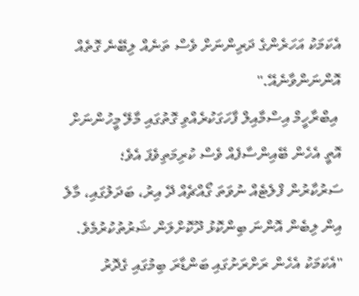އެކަމަކު އަހަރެންގެ ދަރިންނަށް ވެސް ތަނެއް ލިބޭނެ ގޮތެއް އޮންނަންވާނެއޭ."
 އިބްރާހީމް އިސްމާއިލް ފާހަގަކުރެއްވި ގޮތުގައި މާލޭ މީހުންނަށް އޮތީ އެހެން ބޭއިންސާފެއް ވެސް ކުރިމަތިވެފަ އެވެ؛ ސަރުކާރުން ފްލެޓެއް ނުވަތަ ގޯއްޗެއް ދޭ އިރު، ބަދަލުގައި، މާލެ އިން ލިބެން އޮންނަ ބިންކޮޅު ދޫކޮށްލަން ޝަރުތުކުރުމެވެ.
"އެކަމަކު އެހެން ރަށްރަށުގައި ބަންޑާރަ ބިމުގައި ގެދޮރު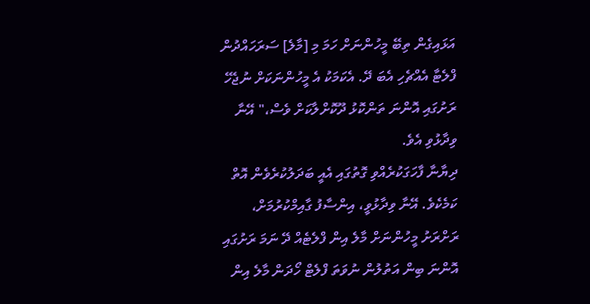އަޅައިގެން ތިބޭ މީހުންނަށް ހަމަ މި [މާލެ] ސަރަހައްދުން ފްލެޓާ އެއްޗެހި އެބަ ދޭ. އެކަމަކު އެ މީހުންނަކަށް ނުޖެހޭ ރަށުގައި އޮންނަ ތަންކޮޅު ދޫކޮށްލާކަށް ވެސް،" އޭނާ ވިދާޅުވި އެވެ.
ދިޔާނާ ފާހަގަކުރެއްވި ގޮތުގައި އެއީ ބަދަލުކުރެވެން އޮތް ކަމެކެވެ. އޭނާ ވިދާޅުވީ، އިންސާފު ގާއިމްކުރުމަށް، ރަށްރަށު މީހުންނަށް މާލެ އިން ފްލެޓެއް ދޭ ނަމަ ރަށުގައި އޮންނަ ބިން އަތުލުން ނުވަތަ ފްލެޓް ހޯދަން މާލެ އިން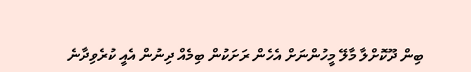ބިން ދޫކޮށްލާ މާލޭ މީހުންނަށް އެހެން ރަށަކުން ބިމެއް ދިނުން އެއީ ކުރެވިދާނެ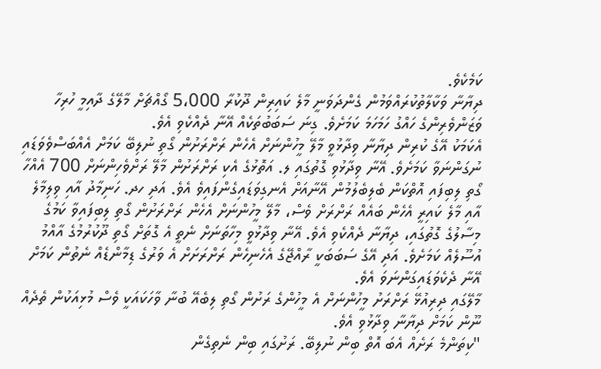ކަމެކެވެ.
ދިޔާނާ ވަކާލާތުކުރައްވަމުން ގެންދަވަނީ މާލެ ކައިރިން ދޫކުރާ 5،000 ގޯއްޗަށް މާލޭގެ ދާއިމީ ހުރިހާ ވަޒަންވެރިންގެ ހައްގު ހަމަހަމަ ކަމަށެވެ. ގިނަ ސަބަބުތަކެއް އޭނާ ދެއްކެވި އެވެ.
އެކަމަކު އޭގެ ކުރިން ދިޔާނާ ވިދާޅުވީ މާލޭ މީހުންނަށް އެހެން ރަށްރަށުން ގޯތި ނުލިބޭ ކަމަށް އެއްބަސްވެވަޑައި ނުގަންނަވާ ކަމަށެވެ. އޭނާ ވިދާޅުވި ގޮތުގައި ލ. އަތޮޅުގެ އެކި ރަށްރަށުން މާލޭ ރަށްވެހިންނަށް 700 އެއްހާ ގޯތި ލިބިފައި އޮތްކަން ބެލިބެލުމުން އޭނާއަށް އެނގިވަޑައިގެންފައިވެ އެވެ. އަދި ހދ. ހަނިމާދު އާއި ވިލިމާލެ އާއި މާލެ ކައިރީ އެހެން ބައެއް ރަށްރަށް ވެސް، މާލޭ މީހުންނަށް އެހެން ރަށްރަށުން ގޯތި ލިބިފައިވާ ކަމުގެ މިސާލުގެ ގޮތުގައި، ދިޔާނާ ދެއްކެވި އެވެ. އޭނާ ވިދާޅުވީ މިހާތަނަށް ނެތީ އެ ގޮތަށް ގޯތި ދޫކުރުމުގެ އާއްމު އުސޫލެއް ކަމަށެވެ. އަދި އޭގެ ސަބަބަކީ ރާއްޖޭގެ އެހެނިހެން ރަށްރަށަށް އެ ވަރުގެ ޑިމާންޑެއް ނެތުން ކަމަށް އޭނާ ދެކެވަޑައިގަންނަވަ އެވެ.
މާލޭގައި ދިރިއުޅޭ ރަށްރަށު މީހުންނަށް އެ މީހުންގެ ރަށުން ގޯތި ލިބެއޭ ބުނާ ވާހަކައަކީ ވެސް މުޅިއަކުން ތެދެއް ނޫން ކަމަށް ދިޔާނާ ވިދާޅުވި އެވެ.
"ކިތަންމެ ރަށެއް އެބަ އޮތް ބިން ނުލިބޭ. ރަށުގައި ބިން ނެތިގެން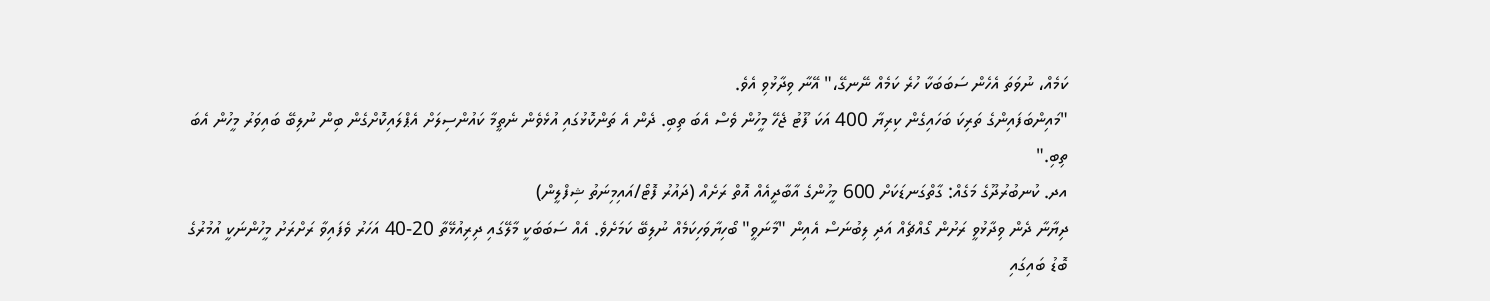ކަމެއް، ނުވަތަ އެހެން ސަބަބަކާ ހުރެ ކަމެއް ނޭނގޭ،" އޭނާ ވިދާޅުވި އެވެ.
"މައިންބަފައިންގެ ތަރިކަ ބަހައިގެން ކިރިޔާ 400 އަކަ ފޫޓު ޖެހޭ މީހުން ވެސް އެބަ ތިބި. ދެން އެ ތަންކޮޅުގައި އުޅެވެން ނެތީމާ ކައުންސިލަށް އެޕްލައިކޮށްގެން ބިން ނުލިބޭ ބައިވަރު މީހުން އެބަ ތިބި."
އދ. ކުނބުރުދޫގެ މަގެއް: ގާތްގަނޑަކަށް 600 މީހުންގެ އާބާދީއެއް އޮތް ރަށެއް (ދައުރު ފޮޓޯ/އައިމިނަތު ޝިފްލީން)
ދިޔާނާ ދެން ވިދާޅުވީ ރަށުން ގޯއްޗެއް އަދި ލިބުނަސް އެއިން "މާނަވީ" ބޯހިޔާވަހިކަމެއް ނުލިބޭ ކަމަށެވެ. އެއް ސަބަބަކީ މާލޭގައި ދިރިއުޅޭތާ 20-40 އަހަރު ވެފައިވާ ރަށްރަށު މީހުންނަކީ އުމުރުގެ ބޮޑު ބައިގައި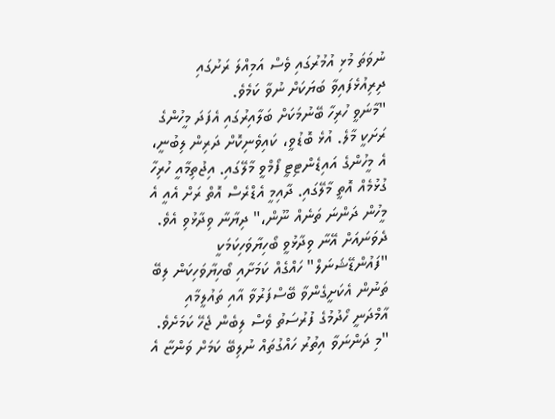ނުވަތަ މުޅި އުމުރުގައި ވެސް އަމިއްލަ ރަށުގައި ދިރިއުޅެފައިވާ ބަޔަކަށް ނުވާ ކަމެވެ.
"މާނަވީ ހުރިހާ ބޭނުމަކަށް ބަލާއިރުގައި އެފަދަ މީހުންގެ ރަށަކީ މާލެ. އުޅެ ބޮޑުވީ، ކައިވެނިކޮށް ދަރިން ލިބުނީ، އެ މީހުންގެ އައިޑެންޓިޓީ ފޯމްވީ މާލޭގައި. އިޖުތިމާއީ ހުރިހާ ގުޅުމެއް އޮތީ މާލޭގައި. ދާއިމީ އެޑްރެސް އޮތް ރަށް އެއީ އެ މީހުން ދަންނަ ތަނެއް ނޫން،" ދިޔާނާ ވިދާޅުވި އެވެ.
ދެވަނައަށް އޭނާ ވިދާޅުވީ ބޯހިޔާވަހިކަމަކީ "ފައުންޑޭޝަނަލް" ހައްގެއް ކަމަށާއި ބޯހިޔާވަހިކަން ލިބޭ ތަނުން އެކަށީގެންވާ ބޭސްފަރުވާ އާއި ތައުލީމާއި އާމްދަނީ ހޯދުމުގެ ފުރުސަތު ވެސް ލިބެން ޖެހޭ ކަމަށެވެ.
"މި ދަންނަވާ އިތުރު ހައްގުތައް ނުލިބޭ ކަމަށް ވަންޏާ އެ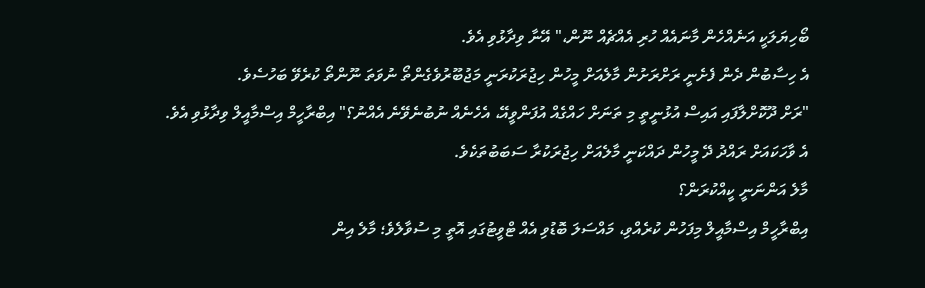ބޯހިޔަލަކީ އަނެއްހެން މާނައެއް ހުރި އެއްޗެއް ނޫން،" އޭނާ ވިދާޅުވި އެވެ.
އެ ހިސާބުން ދެން ފެށެނީ ރަށްރަށުން މާލެއަށް މީހުން ހިޖުރަކުރަނީ މަޖުބޫރުވެގެންތޯ ނުވަތަ ނޫންތޯ ކުރެވޭ ބަހުސެވެ.
"ރަށް ދޫކޮށްލާފައި އައިސް އުޅުނީތީ މި ތަނަށް ހައްގެއް އުފަންވީއޭ، އެހެނެއް ނުބުނެވޭނެ އެއްނު؟" އިބްރާހީމް އިސްމާއީލް ވިދާޅުވި އެވެ.
އެ ވާހަކައަށް ރައްދު ދޭ މީހުން ދައްކަނީ މާލެއަށް ހިޖުރަކުރާ ސަބަބުތަކެވެ.
މާލެ އަންނަނީ ކީއްކުރަން؟
އިބްރާހީމް އިސްމާއީލް މިފަހުން ކުރެއްވި، މައްސަލަ ބޮޑުވި އެއް ޓްވީޓުގައި އޮތީ މި ސުވާލެވެ؛ މާލެ އިން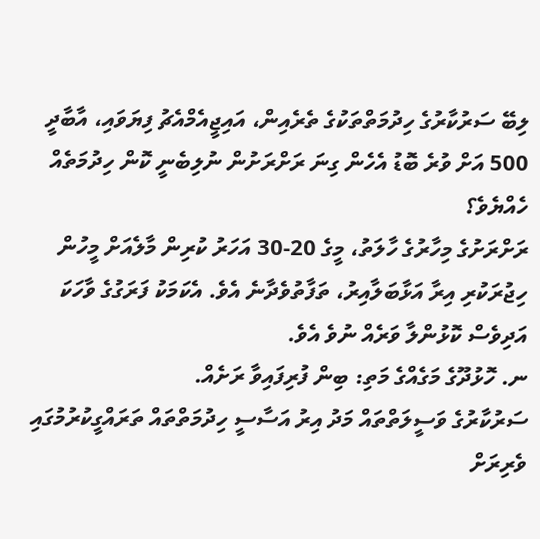ލިބޭ ސަރުކާރުގެ ހިދުމަތްތަކުގެ ތެރެއިން، އައިޖީއެމްއެޗު ފިޔަވައި، އާބާދީ 500 އަށް ވުރެ ބޮޑު އެހެން ގިނަ ރަށްރަށުން ނުލިބެނީ ކޮން ހިދުމަތެއް ހެއްޔެވެ؟
ރަށްރަށުގެ މިހާރުގެ ހާލަތު، މީގެ 20-30 އަހަރު ކުރިން މާލެއަށް މީހުން ހިޖުރަކުރި އިރާ އަޅާބަލާއިރު، ތަފާތުވެދާނެ އެވެ. އެކަމަކު ފަރަގުގެ ވާހަކަ އަދިވެސް ކޮޅުންލާ ވަރެއް ނުވެ އެވެ.
ނ. ހޮޅުދޫގެ މަގެއްގެ މަތި: ބިން ފުރިފައިވާ ރަށެއް.
ސަރުކާރުގެ ވަސީލަތްތައް މަދު އިރު އަސާސީ ހިދުމަތްތައް ތަރައްގީކުރުމުގައި ވެރިރަށް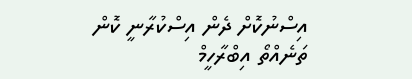އިސްނުކޮށް ދެން އިސްކުރާނީ ކޮން ތަނެއްތޯ އިބްރާހީމް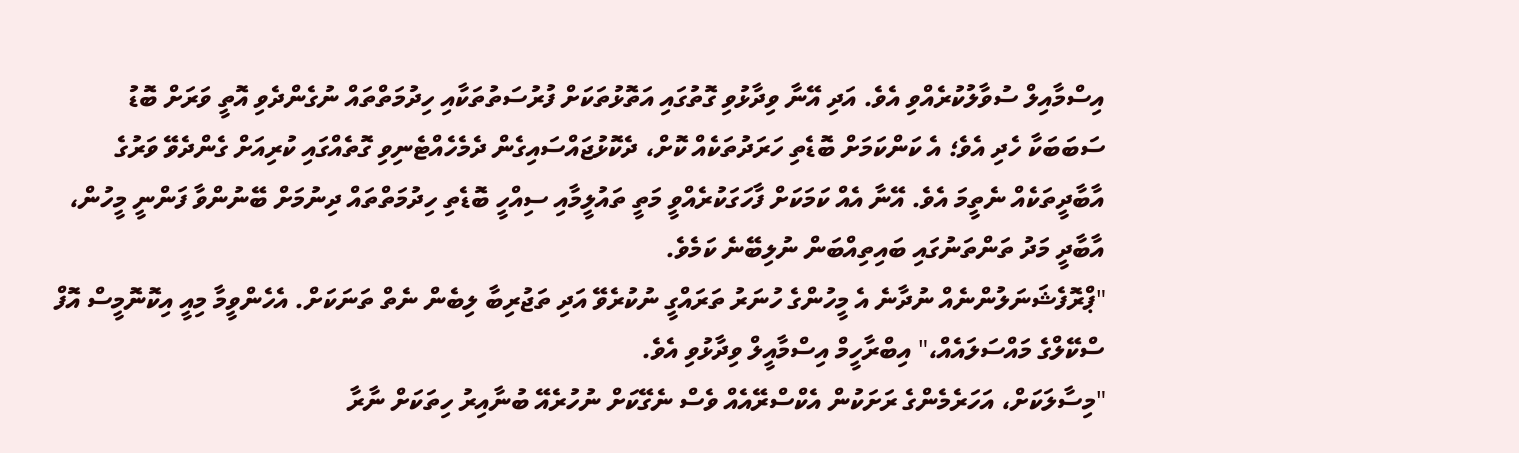އިސްމާއިލް ސުވާލުކުރެއްވި އެވެ. އަދި އޭނާ ވިދާޅުވި ގޮތުގައި އަތޮޅުތަކަށް ފުރުސަތުތަކާއި ހިދުމަތްތައް ނުގެންދެވި އޮތީ ވަރަށް ބޮޑު ސަބަބަކާ ހެދި އެވެ؛ އެ ކަންކަމަށް ބޮޑެތި ހަރަދުތަކެއް ކޮށް، ދެކޮޅުޖައްސައިގެން ދެމެހެއްޓެނިވި ގޮތެއްގައި ކުރިއަށް ގެންދެވޭ ވަރުގެ އާބާދީތަކެއް ނެތީމަ އެވެ. އޭނާ އެއް ކަމަކަށް ފާހަގަކުރެއްވީ މަތީ ތައުލީމާއި ސިއްހީ ބޮޑެތި ހިދުމަތްތައް ދިނުމަށް ބޭނުންވާ ފަންނީ މީހުން، އާބާދީ މަދު ތަންތަނުގައި ބައިތިއްބަން ނުލިބޭނެ ކަމެވެ.
"ޕްރޮފެޝަނަލުންނެއް ނުދާނެ އެ މީހުންގެ ހުނަރު ތަރައްގީ ނުކުރެވޭ އަދި ތަޖުރިބާ ލިބެން ނެތް ތަނަކަށް. އެހެންވީމާ މިއީ އިކޮނޮމީސް އޮފް ސްކޭލްގެ މައްސަލައެއް،" އިބްރާހީމް އިސްމާއީލް ވިދާޅުވި އެވެ.
"މިސާލަކަށް، އަހަރެމެންގެ ރަށަކުން އެކްސްރޭއެއް ވެސް ނެގޭކަށް ނުހުރެއޭ ބުނާއިރު ހިތަކަށް ނާރާ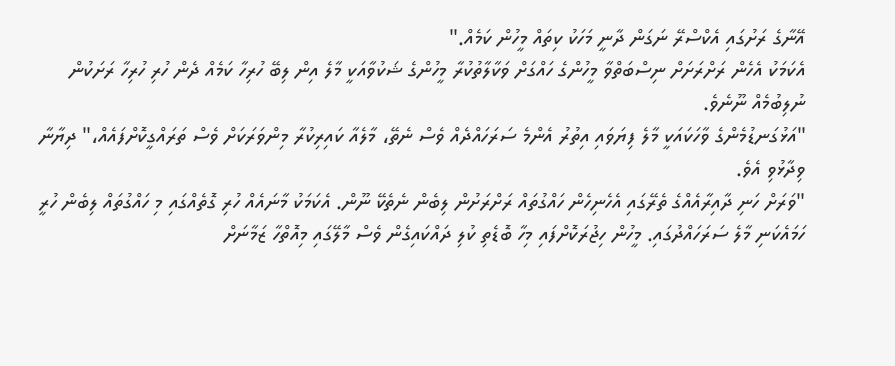އޭނާގެ ރަށުގައި އެކްސްރޭ ނަގަން ދާނީ މަހަކު ކިތައް މީހުން ކަމެއް."
އެކަމަކު އެހެން ރަށްރަށަށް ނިސްބަތްވާ މީހުންގެ ހައްގަށް ވަކާލާތުކުރާ މީހުންގެ ޝަކުވާއަކީ މާލެ އިން ލިބޭ ހުރިހާ ކަމެއް ދެން ހުރި ހުރިހާ ރަށަކުން ނުލިބުމެއް ނޫނެވެ.
"އަޅުގަނޑުމެންގެ ވާހަކައަކީ މާލެ ފިޔަވައި އިތުރު އެންމެ ސަރަހައްދެއް ވެސް ނެތޭ، މާލެއާ ކައިރިކުރާ މިންވަރަކަށް ވެސް ތަރައްގީކޮށްފައެއް،" ދިޔާނާ ވިދާޅުވި އެވެ.
"ވަރަށް ހަނި ދާއިރާއެއްގެ ތެރޭގައި އެހެނިހެން ހައްގުތައް ރަށްރަށުން ލިބެން ނެތެކޭ ނޫން. އެކަމަކު މާނައެއް ހުރި ގޮތެއްގައި މި ހައްގުތައް ލިބެން ހުރީ ހަމައެކަނި މާލެ ސަރަހައްދުގައި. މީހުން ހިޖުރަކޮށްފައި މިހާ ބޮޑެތި ކުލި ދައްކައިގެން ވެސް މާލޭގައި މިއޮތްހާ ޒަމާނަށް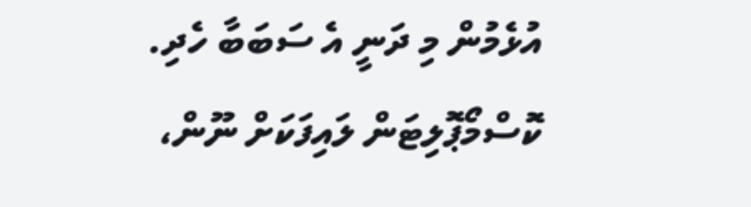އުޅެމުން މި ދަނީ އެ ސަބަބާ ހެދި. ކޮސްމޯޕޮލިޓަން ލައިފަކަށް ނޫން،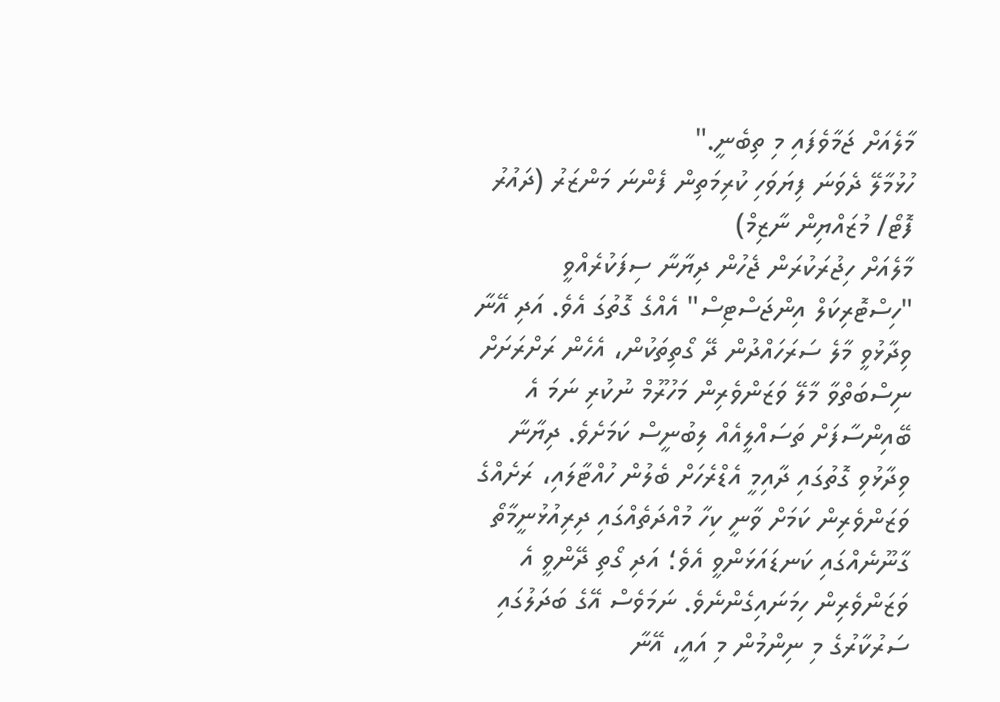މާލެއަށް ޖަމާވެފައި މި ތިބެނީ."
ހުޅުމާލޭ ދެވަނަ ފިޔަވަހި ކުރިމަތިން ފެންނަ މަންޒަރު (ދައުރު ފޮޓޯ/ މުޒައްޔިން ނާޒިމް)
މާލެއަށް ހިޖުރަކުރަން ޖެހުން ދިޔާނާ ސިފަކުރެއްވީ "ހިސްޓޮރިކަލް އިންޖަސްޓިސް" އެއްގެ ގޮތުގަ އެވެ. އަދި އޭނާ ވިދާޅުވީ މާލެ ސަރަހައްދުން ދޭ ގޯތިތަކުން، އެހެން ރަށްރަށަށް ނިސްބަތްވާ މާލޭ ވަޒަންވެރިން މަހުރޫމް ނުކުރި ނަމަ އެ ބޭއިންސާފަށް ތަސައްލީއެއް ލިބުނީސް ކަމަށެވެ. ދިޔާނާ ވިދާޅުވި ގޮތުގައި ދާއިމީ އެޑްރެހަށް ބެލުން ހުއްޓާލައި، ރަށެއްގެ ވަޒަންވެރިން ކަމަށް ވާނީ ކިހާ މުއްދަތެއްގައި ދިރިއުޅުނީމާތޯ ގާނޫނެއްގައި ކަނޑައަޅަންވީ އެވެ؛ އަދި ގޯތި ދޭންވީ އެ ވަޒަންވެރިން ހިމަނައިގެންނެވެ. ނަމަވެސް އޭގެ ބަދަލުގައި ސަރުކާރުގެ މި ނިންމުން މި އައީ، އޭނާ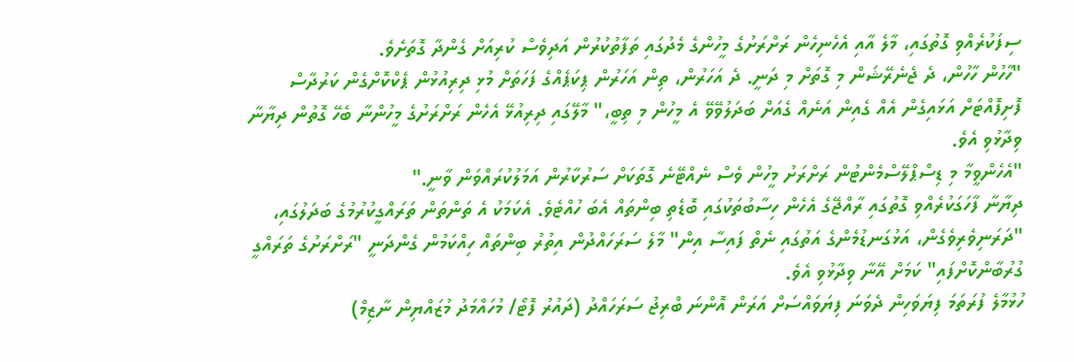ސިފަކުރެއްވި ގޮތުގައި، މާލެ އާއި އެހެނިހެން ރަށްރަށުގެ މީހުންގެ މެދުގައި ތަފާތުކުރުން އަދިވެސް ކުރިއަށް ގެންދާ ގޮތަށެވެ.
"ހާހުން ހާހުން، ދެ ޖެނެރޭޝަން މި ގޮތަށް މި ދަނީ. ދެ އަހަރުން، ތިން އަހަރުން ޕިކަޕެއްގެ ފަހަތަށް މުޅި ދިރިއުޅުން ޕެކްކޮށްގެން ކަރުދާސް ފޮށިފޮއްޓަށް އަޅައިގެން އެއް ގެއިން އަނެއް ގެއަށް ބަދަލުވޭވޭ އެ މީހުން މި ތިބީ،" މާލޭގައި ދިރިއުޅޭ އެހެން ރަށްރަށުގެ މީހުންނާ ބެހޭ ގޮތުން ދިޔާނާ ވިދާޅުވި އެވެ.
"އެހެންވީމާ މި ޑިސްޕްލޭސްމެންޓުން ރަށްރަށު މީހުން ވެސް ނެއްޓޭނެ ގޮތަކަށް ސަރުކާރުން އަމަލުކުރައްވަން ވާނީ."
ދިޔާނާ ފާހަގަކުރެއްވި ގޮތުގައި ރާއްޖޭގެ އެހެން ހިސާބުތަކުގައި ބޮޑެތި ބިންތައް އެބަ ހުއްޓެވެ. އެކަމަކު އެ ތަންތަން ތަރައްގީކުރުމުގެ ބަދަލުގައި، "ދަރަނިވެރިވެގެން، އަޅުގަނޑުމެންގެ އަތުގައި ނެތް ފައިސާ އިން" މާލެ ސަރަހައްދުން އިތުރު ބިންތައް ހިއްކަމުން ގެންދަނީ "ރަށްރަށުގެ ތަރައްގީ ގުރުބާންކޮށްފައި" ކަމަށް އޭނާ ވިދާޅުވި އެވެ.
ހުޅުމާލެ ފުރަތަމަ ފިޔަވަހިން ދެވަނަ ފިޔަވައްސަށް އަރަން އޮންނަ ބްރިޖު ސަރަހައްދު (ދައުރު ފޮޓޯ/ މުހައްމަދު މުޒައްޔިން ނާޒިމް)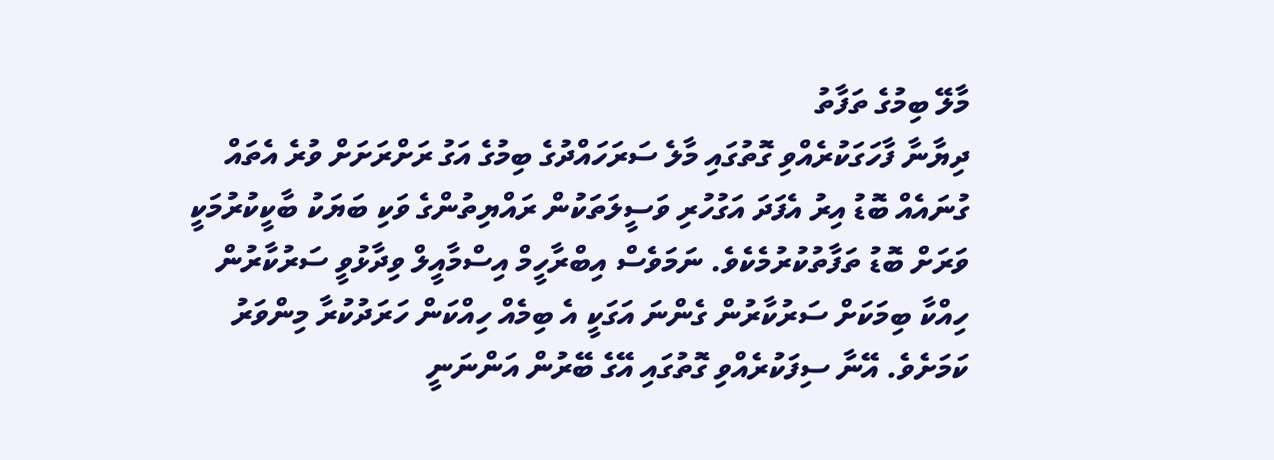މާލޭ ބިމުގެ ތަފާތު
ދިޔާނާ ފާހަގަކުރެއްވި ގޮތުގައި މާލެ ސަރަހައްދުގެ ބިމުގެ އަގު ރަށްރަށަށް ވުރެ އެތައް ގުނައެއް ބޮޑު އިރު އެފަދަ އަގުހުރި ވަސީލަތަކުން ރައްޔިތުންގެ ވަކި ބަޔަކު ބާކީކުރުމަކީ ވަރަށް ބޮޑު ތަފާތުކުރުމެކެވެ. ނަމަވެސް އިބްރާހީމް އިސްމާއީލް ވިދާޅުވީ ސަރުކާރުން ހިއްކާ ބިމަކަށް ސަރުކާރުން ގެންނަ އަގަކީ އެ ބިމެއް ހިއްކަން ހަރަދުކުރާ މިންވަރު ކަމަށެވެ. އޭނާ ސިފަކުރެއްވި ގޮތުގައި އޭގެ ބޭރުން އަންނަނީ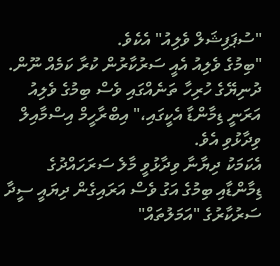"ސުޕަފިޝަލް ވެލިއު" އެކެވެ.
"ބިމުގެ ވެލިއު އެއީ ސަރުކާރުން ކުރާ ކަމެއް ނޫން. ދުނިޔޭގެ ހުރިހާ ތަނެއްގައި ވެސް ބިމުގެ ވެލިއު އަރަނީ ޑިމާންޑާ އެކީގައި،" އިބްރާހީމް އިސްމާއިލް ވިދާޅުވި އެވެ.
އެކަމަކު ދިޔާނާ ވިދާޅުވީ މާލެ ސަރަހައްދުގެ ޑިމާންޑާއި ބިމުގެ އަގު ވެސް އަރައިގެން ދިޔައީ ސީދާ ސަރުކާރުގެ "އަމަލުތައް"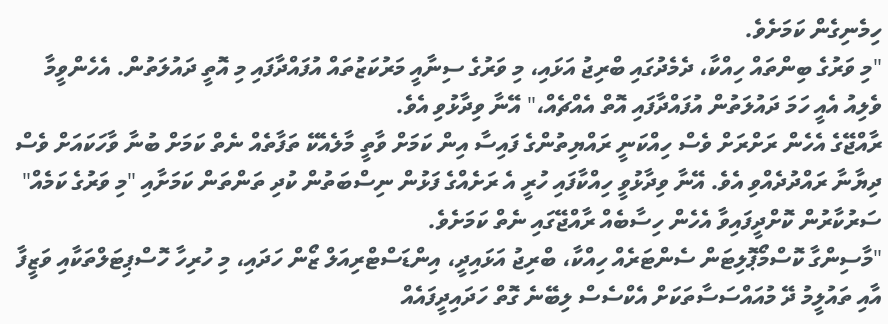ހިމެނިގެން ކަމަށެވެ.
"މި ވަރުގެ ބިންތައް ހިއްކާ، ދެމެދުގައި ބްރިޖު އަޅައި، މި ވަރުގެ ސިނާއީ މަރުކަޒުތައް އުފައްދާފައި މި އޮތީ ދައުލަތުން. އެހެންވީމާ ވެލިއު އެއީ ހަމަ ދައުލަތުން އުފައްދާފައި އޮތް އެއްޗެއް،" އޭނާ ވިދާޅުވި އެވެ.
ރާއްޖޭގެ އެހެން ރަށްރަށް ވެސް ހިއްކަނީ ރައްޔިތުންގެ ފައިސާ އިން ކަމަށް ވާތީ މާލެއެކޭ ތަފާތެއް ނެތް ކަމަށް ބުނާ ވާހަކައަށް ވެސް ދިޔާނާ ރައްދުދެއްވި އެވެ. އޭނާ ވިދާޅުވީ ހިއްކާފައި ހުރީ އެ ރަށެއްގެ ފަޅުން ނިސްބަތުން ކުދި ތަންތަން ކަމަށާއި "މި ވަރުގެ ކަމެއް" ސަރުކާރުން ކޮށްދީފައިވާ އެހެން ހިސާބެއް ރާއްޖޭގައި ނެތް ކަމަށެވެ.
"މާސިންގާ ކޮސްމޯޕޮލިޓަން ސެންޓަރެއް ހިއްކާ، ބްރިޖު އަޅައިދީ، އިންޑަސްޓްރިއަލް ޒޯން ހަދައި، މި ހުރިހާ ހޮސްޕިޓަލްތަކާއި ވަޒީފާ އާއި ތައުލީމު ދޭ މުއައްސަސާތަކަށް އެކްސެސް ލިބޭނެ ގޮތް ހަދައިދީފައެއް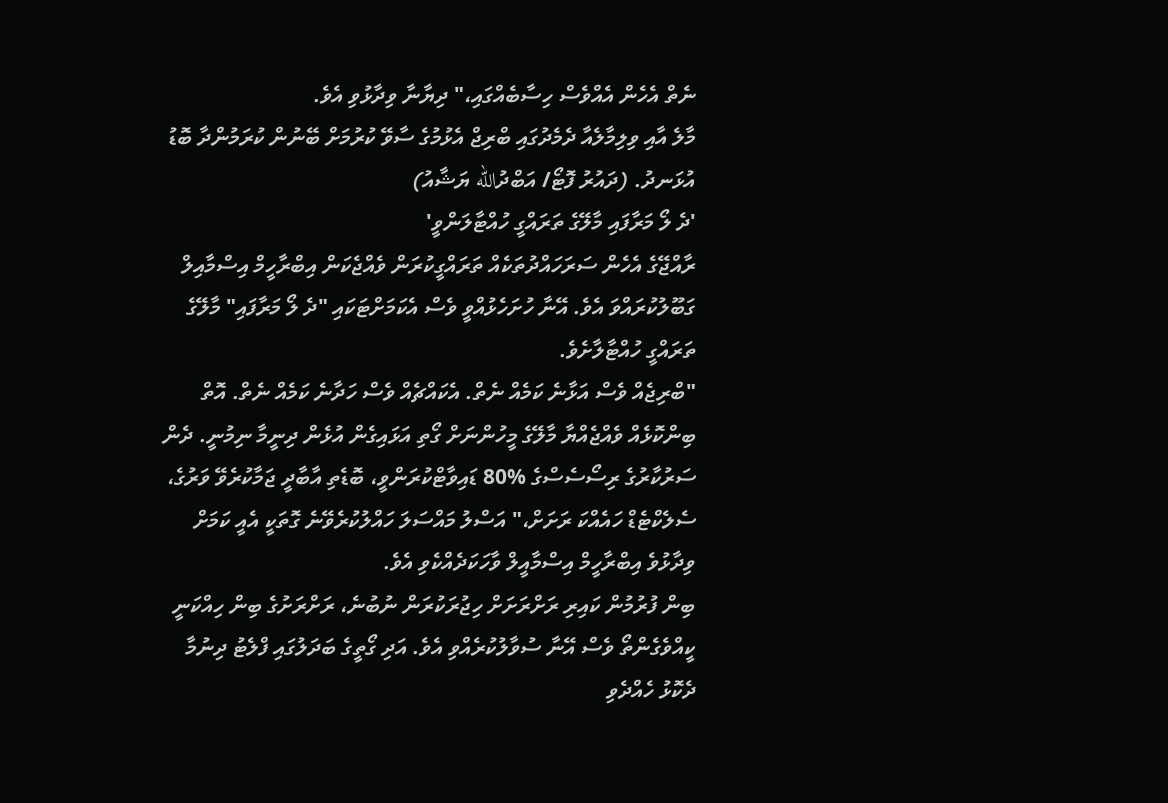ނެތް އެހެން އެއްވެސް ހިސާބެއްގައި،" ދިޔާނާ ވިދާޅުވި އެވެ.
މާލެ އާއި ވިލިމާލެއާ ދެމެދުގައި ބްރިޖް އެޅުމުގެ ސާވޭ ކުރުމަށް ބޭނުން ކުރަމުންދާ ބޮޑު އުޅަނދު. (ދައުރު ފޮޓޯ/ އަބްދުالله ޔަޝާއު)
'ދެ ލޯ މަރާފައި މާލޭގެ ތަރައްގީ ހުއްޓާލަންވީ'
ރާއްޖޭގެ އެހެން ސަރަހައްދުތަކެއް ތަރައްގީކުރަން ވެއްޖެކަން އިބްރާހީމް އިސްމާއިލް ގަބޫލުކުރައްވަ އެވެ. އޭނާ ހުށަހެޅުއްވީ ވެސް އެކަމަށްޓަކައި "ދެ ލޯ މަރާފައި" މާލޭގެ ތަރައްގީ ހުއްޓާލާށެވެ.
"ބްރިޖެއް ވެސް އަޅާނެ ކަމެއް ނެތް. އެކައްޗެއް ވެސް ހަދާނެ ކަމެއް ނެތް. އޮތް ބިންކޮޅެއް ވެއްޖެއްޔާ މާލޭގެ މީހުންނަށް ގޯތި އަޅައިގެން އުޅެން ދިނީމާ ނިމުނީ. ދެން ސަރުކާރުގެ ރިސޯސެސްގެ %80 ޑައިވާޓްކުރަންވީ، ބޮޑެތި އާބާދީ ޖަމާކުރެވޭ ވަރުގެ، ސެލެކްޓެޑް ހައެއްކަ ރަށަށް،" އަސްލު މައްސަލަ ހައްލުކުރެވޭނެ ގޮތަކީ އެއީ ކަމަށް ވިދާޅުވެ އިބްރާހީމް އިސްމާއީލް ވާހަކަދެއްކެވި އެވެ.
ބިން ފުރުމުން ކައިރި ރަށްރަށަށް ހިޖުރަކުރަން ނުބުނެ، ރަށްރަށުގެ ބިން ހިއްކަނީ ކީއްވެގެންތޯ ވެސް އޭނާ ސުވާލުކުރެއްވި އެވެ. އަދި ގޯތީގެ ބަދަލުގައި ފްލެޓު ދިނުމާ ދެކޮޅު ހެއްދެވި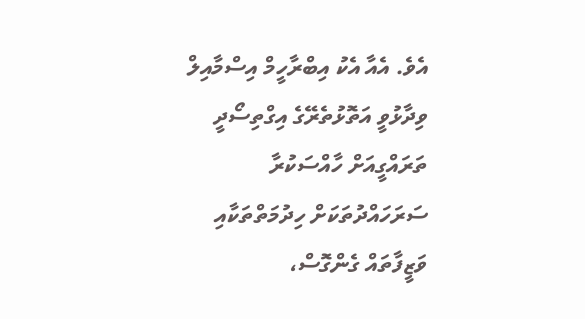އެވެ. އެއާ އެކު އިބްރާހީމް އިސްމާއިލް ވިދާޅުވީ އަތޮޅުތެރޭގެ އިގްތިސޯދީ ތަރައްގީއަށް ހާއްސަކުރާ ސަރަހައްދުތަކަށް ހިދުމަތްތަކާއި ވަޒީފާތައް ގެންގޮސް،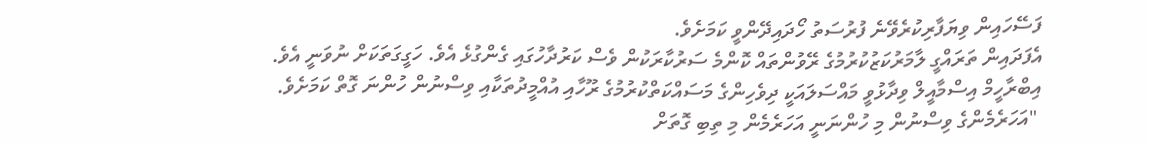ފަސޭހައިން ވިޔަފާރިކުރެވޭނެ ފުރުސަތު ހޯދައިދޭންވީ ކަމަށެވެ.
އެފަދައިން ތަރައްގީ ލާމަރުކަޒުކުރުމުގެ ރޭވުންތައް ކޮންމެ ސަރުކާރަކުން ވެސް ކަރުދާހުގައި ގެންގުޅެ އެވެ. ހަގީގަތަކަށް ނުވަނީ އެވެ.
އިބްރާހީމް އިސްމާއީލް ވިދާޅުވީ މައްސަލައަކީ ދިވެހިންގެ މަސައްކަތްކުރުމުގެ ރޫހާއި އުއްމީދުތަކާއި ވިސްނުން ހުންނަ ގޮތް ކަމަށެވެ.
 "އަހަރެމެންގެ ވިސްނުން މި ހުންނަނީ އަހަރެމެން މި ތިބި ގޮތަށް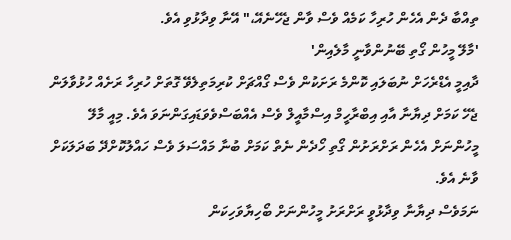ތިއްބާ ދެން އެހެން ހުރިހާ ކަމެއް ވެސް ވާން ޖެހޭނެއޭ،" އޭނާ ވިދާޅުވި އެވެ.
'މާލޭ މީހުން ގޯތި ބޭނުންވާނީ މާލެއިން'
ދާއިމީ އެޑްރެހަށް ނުބަލައި ކޮންމެ ރަށަކުން ވެސް ގޯއްޗަށް ކުރިމަތިލެވޭ ގޮތަށް ހުރިހާ ރަށެއް ހުޅުވާލަން ޖެހޭ ކަމަށް ދިޔާނާ އާއި އިބްރާހީމް އިސްމާއީލް ވެސް އެއްބަސްވެވަޑައިގަންނަވަ އެވެ. މިއީ މާލޭ މީހުންނަށް އެހެން ރަށްރަށުން ގޯތި ހޯދެން ނެތް ކަމަށް ބުނާ މައްސަލަ ވެސް ހައްލުކޮށްދޭ ބަދަލަކަށް ވާނެ އެވެ.
ނަމަވެސް ދިޔާނާ ވިދާޅުވީ ރަށްރަށު މީހުންނަށް ބޯހިޔާވަހިކަން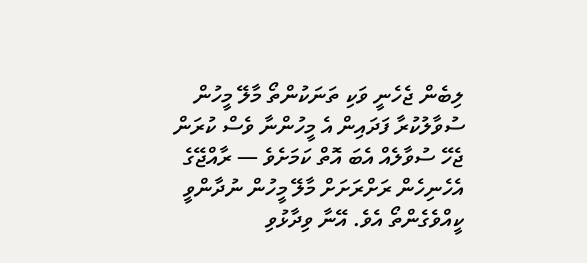ލިބެން ޖެހެނީ ވަކި ތަނަކުންތޯ މާލޭ މީހުން ސުވާލުކުރާ ފަދައިން އެ މީހުންނާ ވެސް ކުރަން ޖެހޭ ސުވާލެއް އެބަ އޮތް ކަމަށެވެ — ރާއްޖޭގެ އެހެނިހެން ރަށްރަށަށް މާލޭ މީހުން ނުދާންވީ ކީއްވެގެންތޯ އެވެ. އޭނާ ވިދާޅުވި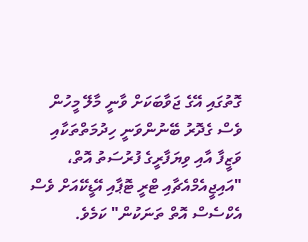ގޮތުގައި އޭގެ ޖަވާބަކަށް ވާނީ މާލޭ މީހުން ވެސް ގެދޮރު ބޭނުންވަނީ ހިދުމަތްތަކާއި ވަޒީފާ އާއި ވިޔަފާރީގެ ފުރުސަތު އޮތް، "އައިޖީއެމްއެޗާއި ޓްރީ ޓޮޕާއި އޭޑީކޭއަށް ވެސް އެކްސެސް އޮތް ތަނަކުން" ކަމެވެ.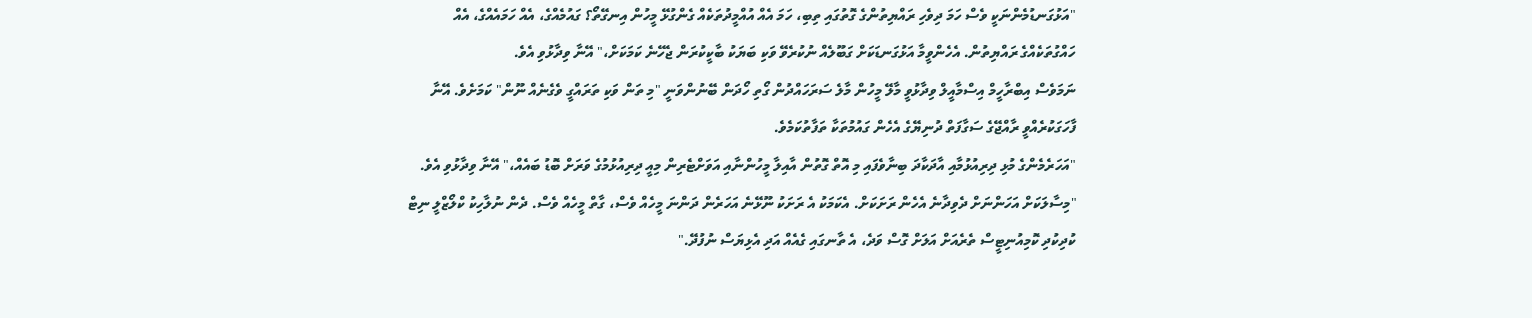"އަޅުގަނޑުމެންނަކީ ވެސް ހަމަ ދިވެހި ރައްޔިތުންގެ ގޮތުގައި ތިބި، ހަމަ އެއް އުއްމީދުތަކެއް ގެންގުޅޭ މީހުން އިނގޭތޯ؟ ގައުމެއްގެ، އެއް ހަމައެއްގެ، އެއް ހައްގުތަކެއްގެ ރައްޔިތުން. އެހެންވީމާ އަޅުގަނޑަކަށް ގަބޫލެއް ނުކުރެވޭ ވަކި ބަޔަކު ބާކީކުރަން ޖެހޭނެ ކަމަކަށް،" އޭނާ ވިދާޅުވި އެވެ.
ނަމަވެސް އިބްރާހީމް އިސްމާއީލް ވިދާޅުވީ މާލޭ މީހުން މާލެ ސަރަހައްދުން ގޯތި ހޯދަން ބޭނުންވަނީ "މި ތަން ވަކި ތަރައްގީ ވެގެނެއް ނޫން" ކަމަށެވެ. އޭނާ ފާހަގަކުރެއްވީ ރާއްޖޭގެ ސަގާފަތް ދުނިޔޭގެ އެހެން ގައުމުތަކާ ތަފާތުކަމެވެ.
"އަހަރެމެންގެ މުޅި ދިރިއުޅުމާއި އާދަކާދަ ބިނާވެފައި މި އޮތް ގޮތުން އާއިލާ މީހުންނާއި އަވަށްޓެރިން މިއީ ދިރިއުޅުމުގެ ވަރަށް ބޮޑު ބައެއް،" އޭނާ ވިދާޅުވި އެވެ.
"މިސާލަކަށް އަހަންނަށް ދެވިދާނެ އެހެން ރަށަކަށް. އެކަމަކު އެ ރަށަކު ނޫޅޭނެ އަހަރެން ދަންނަ މީހެއް ވެސް، ގާތް މީހެއް ވެސް. ދެން ނުލާހިކު ކްލޯޒްލީ ނިޓް ކުދިކުދި ކޮމިއުނިޓީސް ތެރެއަށް އަލަށް ގޮސް ވަދެ، އެ ތާނގައި ގެއެއް އަދި އެޅިޔަސް ނުފުދޭ."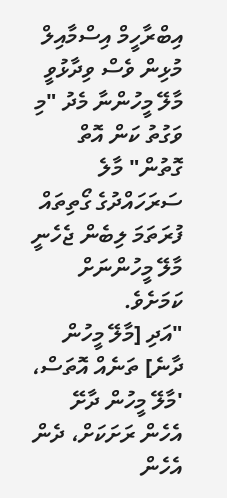އިބްރާހީމް އިސްމާއިލް މުޅިން ވެސް ވިދާޅުވީ މާލޭ މީހުންނާ މެދު "މި ވަގުތު ކަން އޮތް ގޮތުން" މާލެ ސަރަހައްދުގެ ގޯތިތައް ފުރަތަމަ ލިބެން ޖެހެނީ މާލޭ މީހުންނަށް ކަމަށެވެ.
"އަދި [މާލޭ މީހުން ދާނެ] ތަނެއް އޮތަސް، 'މާލޭ މީހުން ދާށޭ އެހެން ރަށަކަށް، ދެން އެހެން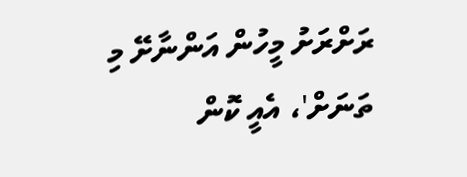ރަށްރަށު މީހުން އަންނާށޭ މި ތަނަށް'، އެއީ ކޮން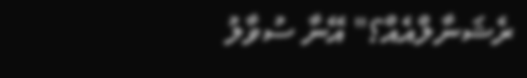ރެޝަނާލްއެއް؟" އޭނާ ސުވާލު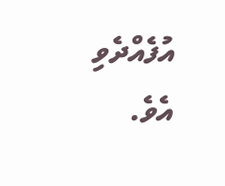އުފެއްދެވި އެވެ.